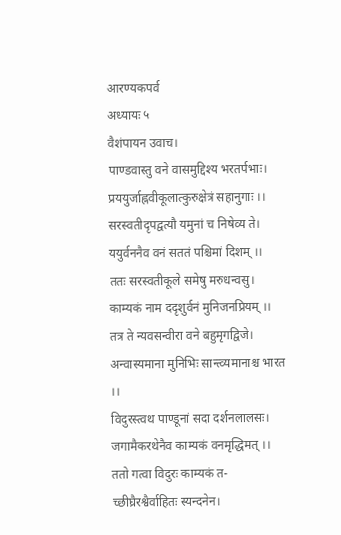आरण्यकपर्व
अध्यायः ५
वैशंपायन उवाच।
पाण्डवास्तु वने वासमुद्दिश्य भरतर्पभाः।
प्रययुर्जाह्नवीकूलात्कुरुक्षेत्रं सहानुगाः ।।
सरस्वतीदृपद्वत्यौ यमुनां च निषेव्य ते।
ययुर्वननैव वनं सततं पश्चिमां दिशम् ।।
ततः सरस्वतीकूले समेषु मरुधन्वसु।
काम्यकं नाम ददृशुर्वनं मुनिजनप्रियम् ।।
तत्र ते न्यवसन्वीरा वने बहुमृगद्विजे।
अन्वास्यमाना मुनिभिः सान्त्व्यमानाश्च भारत ।।
विदुरस्त्वथ पाण्डूनां सदा दर्शनलालसः।
जगामैकरथेनैव काम्यकं वनमृद्धिमत् ।।
ततो गत्वा विदुरः काम्यकं त-
च्छीघ्रैरश्वैर्वाहितः स्यन्दनेन।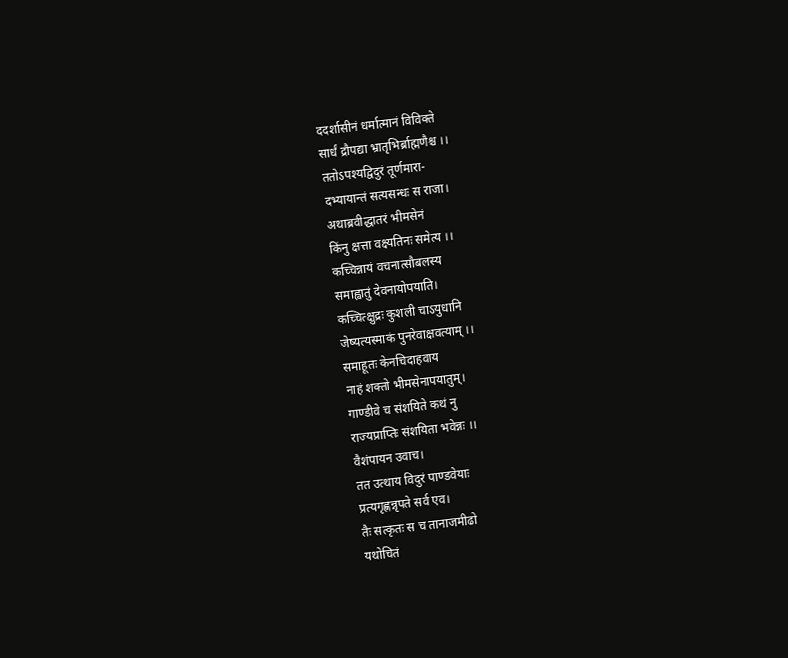ददर्शासीनं धर्मात्मानं विविक्ते
सार्धं द्रौपद्या भ्रातृभिर्ब्राह्मणैश्च ।।
ततोऽपश्यद्विदुरं तूर्णमारा-
दभ्यायान्तं सत्यसन्धः स राजा।
अथाब्रवीद्धातरं भीमसेनं
किंनु क्षत्ता वक्ष्यतिनः समेत्य ।।
कच्चिन्नायं वचनात्सौबलस्य
समाह्वातुं देवनायोपयाति।
कच्चित्क्षुद्रः कुशली चाऽयुधानि
जेष्यत्यस्माकं पुनरेवाक्षवत्याम् ।।
समाहूतः केनचिदाहवाय
नाहं शक्तो भीमसेनापयातुम्।
गाण्डीवे च संशयिते कथं नु
राज्यप्राप्तिः संशयिता भवेन्नः ।।
वैशंपायन उवाच।
तत उत्थाय विदुरं पाण्डवेयाः
प्रत्यगृह्णन्नृपते सर्व एव।
तैः सत्कृतः स च तानाजमीढो
यथोचितं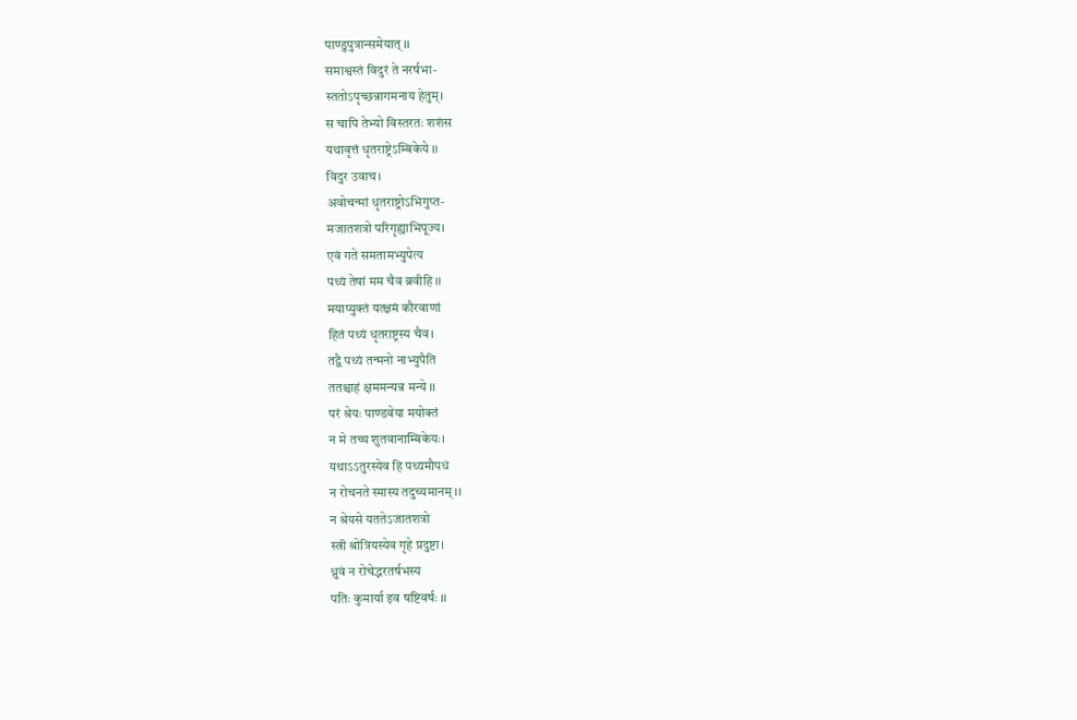पाण्डुपुत्रान्समेयात् ।।
समाश्वस्तं विदुरं ते नरर्षभा-
स्ततोऽपृच्छन्नागमनाय हेतुम्।
स चापि तेभ्यो विस्तरतः शशंस
यथावृत्तं धृतराष्ट्रेऽम्बिकेये ।।
विदुर उवाच।
अवोचन्मां धृतराष्ट्रोऽभिगुप्त-
मजातशत्रो परिगृह्याभिपूज्य।
एवं गते समतामभ्युपेत्य
पथ्यं तेषां मम चैव ब्रवीहि ।।
मयाप्युक्तं यत्क्षमं कौरवाणां
हितं पथ्यं धृतराष्ट्रस्य चैव।
तद्वै पथ्यं तन्मनो नाभ्युपैति
ततश्चाहं क्षममन्यन्न मन्ये ।।
परं श्रेयः पाण्डवेया मयोक्तं
न मे तच्च शुतवानाम्बिकेयः।
यथाऽऽतुरस्येव हि पथ्यमौपधं
न रोचनते स्मास्य तदुच्यमानम् ।।
न श्रेयसे यततेऽजातशत्रो
स्त्री श्रोत्रियस्येव गृहे प्रदुष्टा।
ध्रुवं न रोचेद्भरतर्षभस्य
पतिः कुमार्या इव षष्टिवर्षः ।।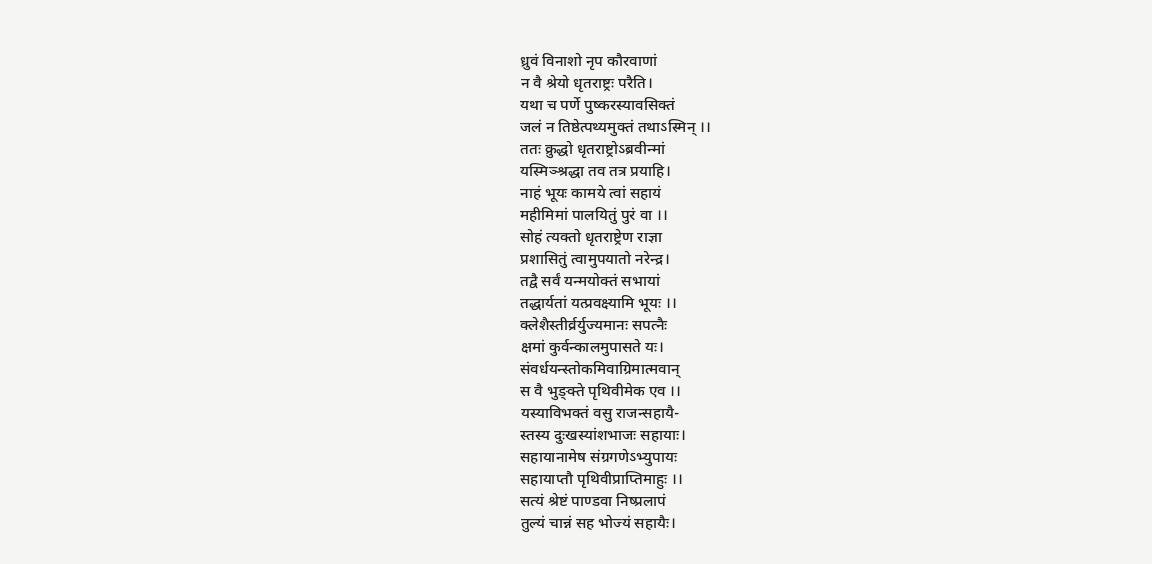ध्रुवं विनाशो नृप कौरवाणां
न वै श्रेयो धृतराष्ट्रः परैति।
यथा च पर्णे पुष्करस्यावसिक्तं
जलं न तिष्ठेत्पथ्यमुक्तं तथाऽस्मिन् ।।
ततः क्रुद्धो धृतराष्ट्रोऽब्रवीन्मां
यस्मिञ्श्रद्धा तव तत्र प्रयाहि।
नाहं भूयः कामये त्वां सहायं
महीमिमां पालयितुं पुरं वा ।।
सोहं त्यक्तो धृतराष्ट्रेण राज्ञा
प्रशासितुं त्वामुपयातो नरेन्द्र।
तद्वै सर्वं यन्मयोक्तं सभायां
तद्धार्यतां यत्प्रवक्ष्यामि भूयः ।।
क्लेशैस्तीर्व्रर्युज्यमानः सपत्नैः
क्षमां कुर्वन्कालमुपासते यः।
संवर्धयन्स्तोकमिवाग्रिमात्मवान्
स वै भुङ्क्ते पृथिवीमेक एव ।।
यस्याविभक्तं वसु राजन्सहायै-
स्तस्य दुःखस्यांशभाजः सहायाः।
सहायानामेष संग्रगणेऽभ्युपायः
सहायाप्तौ पृथिवीप्राप्तिमाहुः ।।
सत्यं श्रेष्टं पाण्डवा निष्प्रलापं
तुल्यं चान्नं सह भोज्यं सहायैः।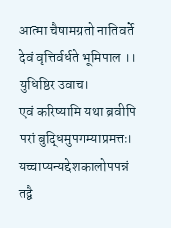आत्मा चैषामग्रतो नातिवर्ते
देवं वृत्तिर्वर्धते भूमिपाल ।।
युधिष्ठिर उवाच।
एवं करिष्यामि यथा ब्रवीपि
परां बुद्धिमुपगम्याप्रमत्तः।
यच्चाप्यन्यद्देशकालोपपन्नं
तद्वै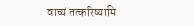वाच्यं तत्करिष्यामि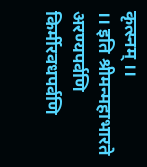कृत्स्नम् ।।
।। इति श्रीमन्महाभारते अरण्यपर्वणि
किर्मीरवधपर्वणि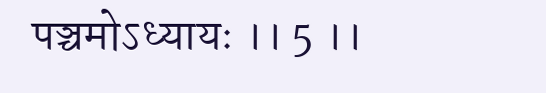पञ्चमोऽध्यायः ।। 5 ।।